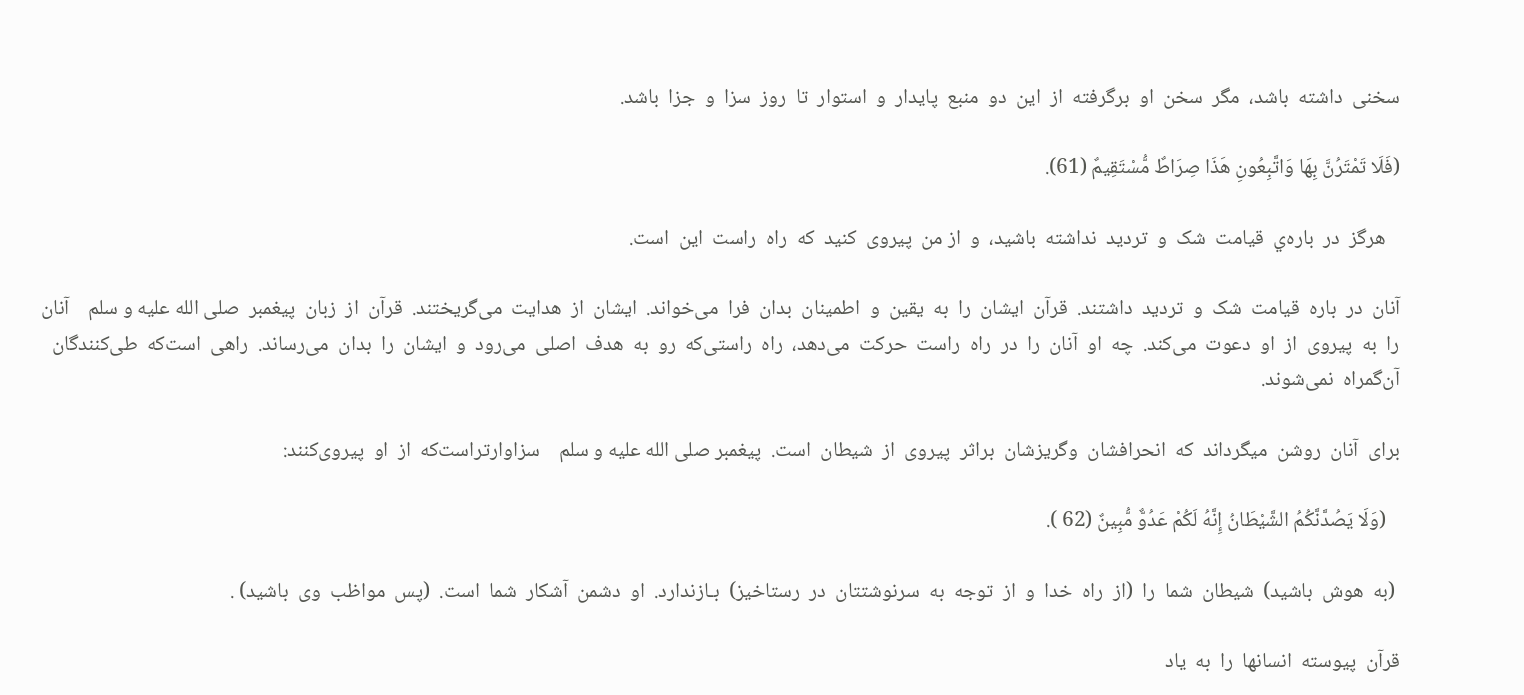سخنی  داشته  باشد،  مگر  سخن  او  برگرفته  از  این  دو  منبع  پایدار  و  استوار  تا  روز  سزا  و  جزا  باشد.

(فَلَا تَمْتَرُنَّ بِهَا وَاتَّبِعُونِ هَذَا صِرَاطٌ مُّسْتَقِيمٌ (61).

   هرگز  در  باره‌ي  قیامت  شک  و  تردید  نداشته  باشید،  و  از من  پیروی  کنید  که  راه  راست  این  است‌.

آنان  در  باره  قیامت  شک  و  تردید  داشتند.  قرآن  ایشان  را  به  یقین  و  اطمینان  بدان  فرا  می‌خواند.  ایشان  از  هدایت  می‌گریختند.  قرآن  از  زبان  پیغمبر  صلی الله علیه و سلم    آنان  را  به  پیروی  از  او  دعوت  می‌کند.  چه  او  آنان  را  در  راه  راست  حرکت  می‌دهد،  راه  راستی‌که  رو  به  هدف  اصلی  می‌رود  و  ایشان  را  بدان  می‌رساند.  راهی  است‌که  طی‌کنندگان  آن‌گمراه  نمی‌شوند.

برای  آنان  روشن  میگرداند  که  انحرافشان  وگریزشان  براثر  پیروی  از  شیطان  است‌.  پیغمبر صلی الله علیه و سلم    سزاوارتراست‌که  از  او  پیروی‌کنند:

   (وَلَا يَصُدَّنَّكُمُ الشَّيْطَانُ إِنَّهُ لَكُمْ عَدُوٌّ مُّبِينٌ (62 ).

 (به  هوش  باشید)  شیطان  شما  را  (از  راه  خدا  و  از  توجه  به  سرنوشتتان  در  رستاخیز)  بـازندارد.  او  دشمن  آشکار  شما  است‌.  (پس  مواظب  وی  باشید) .

قرآن  پیوسته  انسانها  را  به  یاد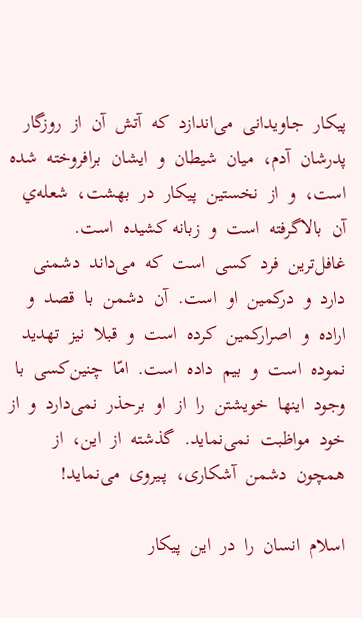پیکار  جـاویدانی  می‌اندازد  که  آتش  آن  از  روزگار  پدرشان  آدم‌،  میان  شیطان  و  ایشان  برافروخته  شده  است‌،  و  از  نخستین  پیکار  در  بهشت،  شعله‌ي  آن  بالاگرفته  است  و  زبانه کشیده  است‌.  غافل‌ترین  فرد  کسی  است  که  می‌داند  دشمنی  دارد  و  درکمین  او  است‌.  آن  دشمن  با  قصد  و  اراده  و  اصرارکمین  کرده  است  و  قبلا  نیز  تهدید  نموده  است  و  بیم  داده  است‌.  امّا  چنین‌کسی  با  وجود  اینها  خویشتن  را  از  او  برحذر  نمی‌دارد  و  از  خود  مواظبت  نمی‌نماید.  گذشته  از  این‌،  از  همچون  دشمن  آشکاری‌،  پـیروی  می‌نماید!

اسلام  انسان  را  در  این  پیکار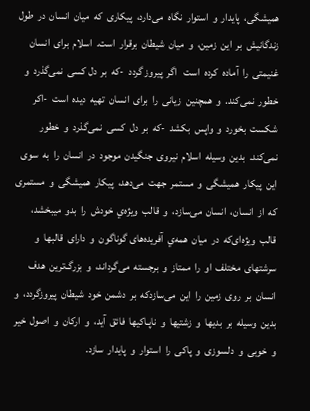همیشگی‌،  پایدار  و  استوار  نگاه  می‌دارد،  پیکاری  که  میان  انسان  در  طول  زندگانیش  بر  این  زمین‌،  و  میان  شیطان  برقرار  است‌.  اسلام  برای  انسان  غنیمتی  را  آماده  کرده  است   اگر  پیروز گردد  -که  بر  دل کسی  نمی‌گذرد  و  خطور  نمی‌کند.  و  همچنین  زیانی  را  برای  انسان  تهیه  دیده  است  -اکر  شکست  بخورد  و  واپس  بکشد  -که  بر  دل  کسی  نمی‌گذرد  و  خطور  نمی‌کند.  بدین  وسیله  اسلام  نیروی  جنگیدن  موجود  در  انسان  را  به  سوی  این  پیکار  همیشگی  و  مستمر  جهت  می‌دهد،  پیکار  همیشگی  و  مستمری  که  از  انسان‌،  انسان  می‌سازد،  و  قالب  ویژه‌ي  خودش  را  بدو  میبخشد،  قالب  ویژه‌ای‌که  در  میان  همه‌ي  آفریده‌های ‌گوناگون  و  دارای  قالبها  و  سرشتهای  مختلف  او  را  ممتاز  و  برجسته  می‌گرداند،  و  بزرگ‌ترین  هدف  انسان  بر  روی  زمین  را  این  می‌سازدکه  بر  دشمن  خود  شیطان  پیروزگردد،  و  بدین  وسیله  بر  بدیها  و  زشتیها  و  ناپـاکیها  فائق  آید،  و  ارکان  و  اصول  خیر  و  خوبی  و  دلسوزی  و  پاکی  را  استوار  و  پایدار  سازد.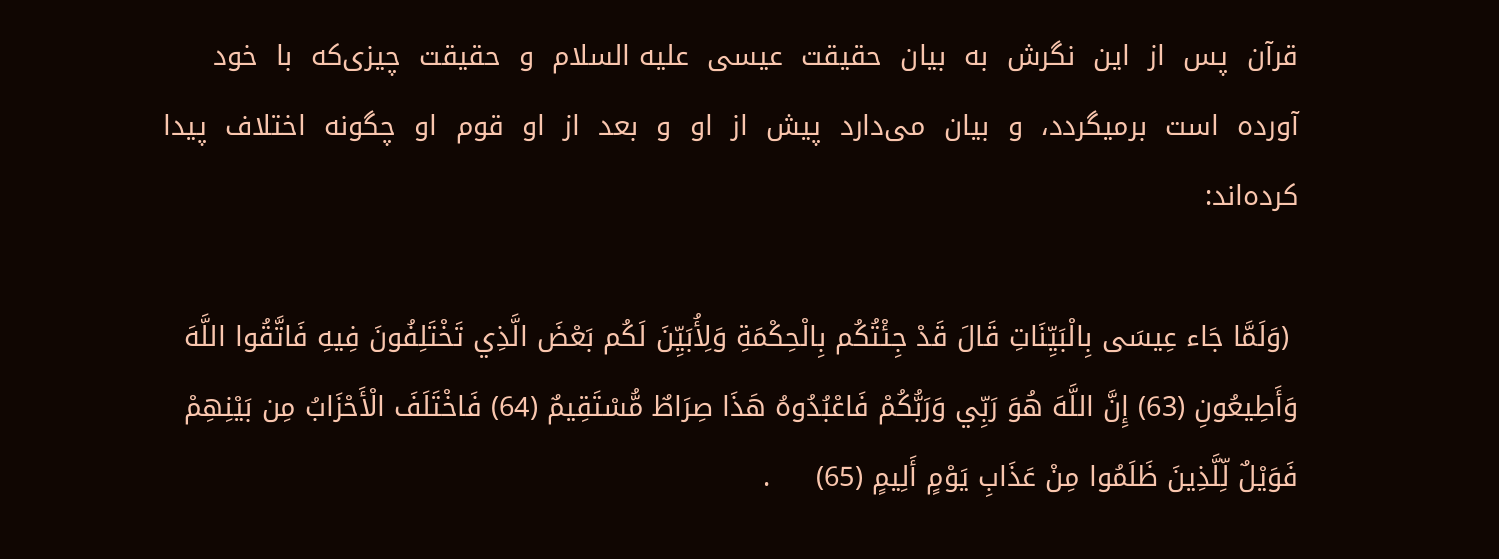قرآن  پس  از  این  نگرش  به  بیان  حقیقت  عیسی  علیه السلام  و  حقیقت  چیزی‌که  با  خود  آورده  است  برمیگردد،  و  بیان  می‌دارد  پیش  از  او  و  بعد  از  او  قوم  او  چگونه  اختلاف  پیدا  کرده‌اند:

 (وَلَمَّا جَاء عِيسَى بِالْبَيِّنَاتِ قَالَ قَدْ جِئْتُكُم بِالْحِكْمَةِ وَلِأُبَيِّنَ لَكُم بَعْضَ الَّذِي تَخْتَلِفُونَ فِيهِ فَاتَّقُوا اللَّهَ وَأَطِيعُونِ (63) إِنَّ اللَّهَ هُوَ رَبِّي وَرَبُّكُمْ فَاعْبُدُوهُ هَذَا صِرَاطٌ مُّسْتَقِيمٌ (64) فَاخْتَلَفَ الْأَحْزَابُ مِن بَيْنِهِمْ فَوَيْلٌ لِّلَّذِينَ ظَلَمُوا مِنْ عَذَابِ يَوْمٍ أَلِيمٍ (65)     .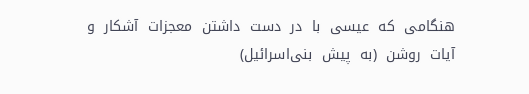هنگامی  که  عیسی  با  در  دست  داشتن  معجزات  آشکار  و  آیات  روشن  (به  پیش  بنی‌اسرائیل‌)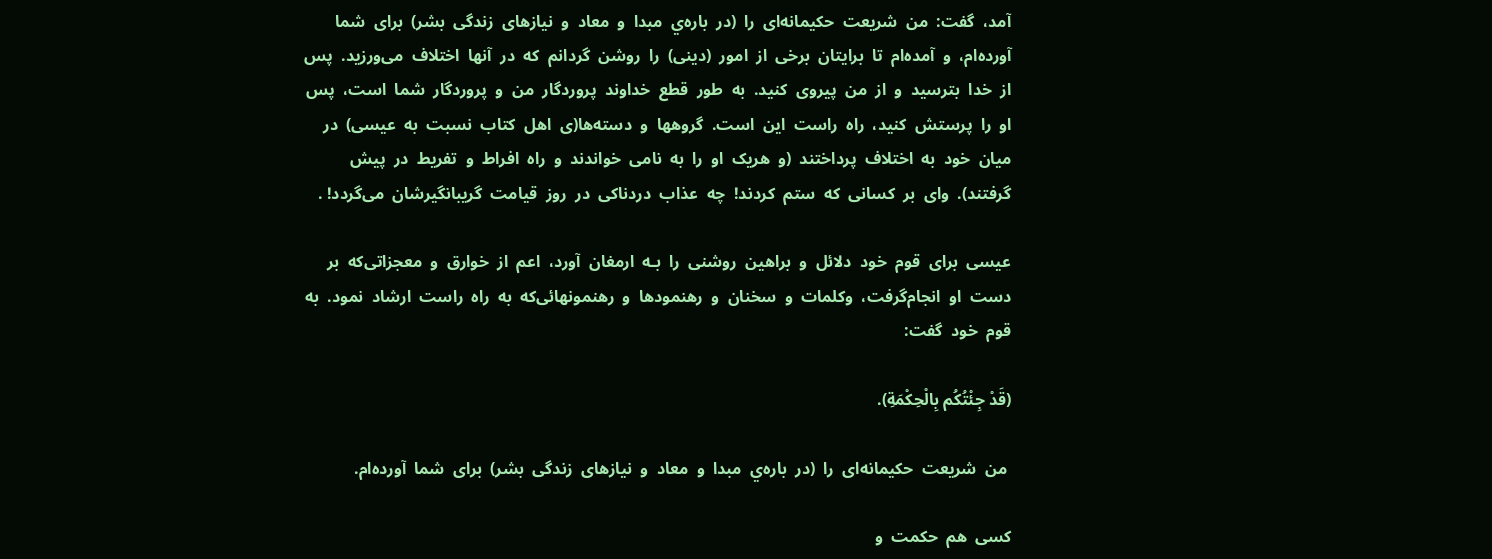آمد،  گفت‌:  من  شریعت  حکیمانه‌ای  را  (در  باره‌ي  مبدا  و  معاد  و  نیازهای  زندگی  بشر)  برای  شما  آورده‌ام‌،  و  آمده‌ام  تا  برایتان  برخی  از  امور  (دینی‌)  را  روشن  گردانم  که  در  آنها  اختلاف  می‌ورزید.  پس  از  خدا  بترسید  و  از  من  پیروی  کنید.  به  طور  قطع  خداوند  پروردگار  من  و  پروردگار  شما  است‌،  پس  او  را  پرستش  کنید،  راه  راست  این  است‌.  گروهها  و  دسته‌ها(ی  اهل  کتاب  نسبت  به  عیسی‌)  در  میان  خود  به  اختلاف  پرداختند  (و  هریک  او  را  به  نامی  خواندند  و  راه  افراط  و  تفریط  در  پیش  گرفتند).  وای  بر  کسانی  که  ستم  کردند!  چه  عذاب  دردناکی  در  روز  قیامت  گریبانگیرشان  می‌گردد! .

عیسی  برای  قوم  خود  دلائل  و  براهین  روشنی  را  بـه  ارمغان  آورد،  اعم  از  خوارق  و  معجزاتی‌که  بر  دست  او  انجام‌گرفت‌،  وکلمات  و  سخنان  و  رهنمودها  و  رهنمونهائی‌که  به  راه  راست  ارشاد  نمود.  به  قوم  خود  گفت‌:

(قَدْ جِئْتُكُم بِالْحِكْمَةِ).

 من  شریعت  حکیمانه‌ای  را  (در  باره‌ي  مبدا  و  معاد  و  نیازهای  زندگی  بشر)  برای  شما  آورده‌ام‌.

کسی  هم  حکمت  و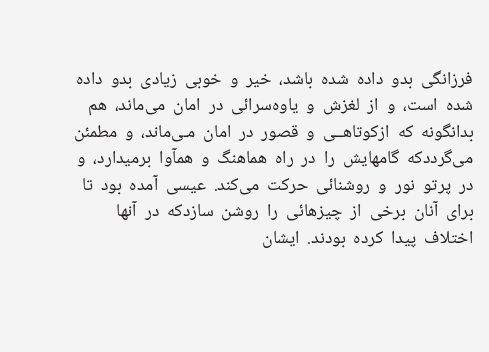فرزانگی  بدو  داده  شده  باشد،  خیر  و  خوبی  زیادی  بدو  داده  شده  است‌،  و  از  لغزش  و  یاوه‌سرائی  در  امان  می‌ماند،  هم  بدانگونه  که  ازکوتاهــی  و  قصور  در  امان  مـی‌ماند،  و  مطمئن  می‌گرددکه  گامهایش  را  در  راه  هماهنگ  و  همآوا  برمیدارد،  و  در  پرتو  نور  و  روشنائی  حرکت  می‌کند.  عیسی  آمده  بود  تا  برای  آنان  برخی  از  چیزهائی  را  روشن  سازدکه  در  آنها  اختلاف  پیدا  کرده  بودند.  ایشان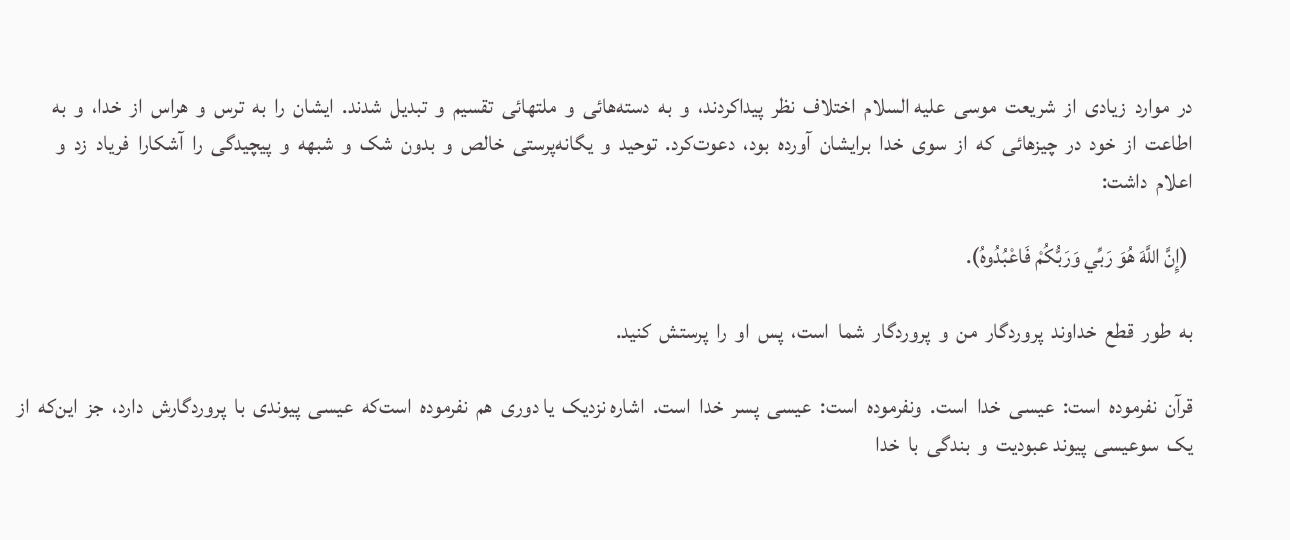در  موارد  زیادی  از  شریعت  موسی  علیه السلام  اختلاف  نظر  پیداکردند،  و  به  دسته‌هائی  و  ملتهائی  تقسیم  و  تبدیل  شدند.  ایشان  را  به  ترس  و  هراس  از  خدا،  و  به  اطاعت  از  خود  در  چیزهائی  که  از  سوی  خدا  برایشان  آورده  بود،  دعوت‌کرد.  توحید  و  یگانه‌پرستی  خالص  و  بدون  شک  و  شبهه  و  پیچیدگی  را  آشکارا  فریاد  زد  و  اعلام  داشت‌:

 (إِنَّ اللَّهَ هُوَ رَبِّي وَرَبُّكُمْ فَاعْبُدُوهُ).

به  طور  قطع  خداوند  پروردگار  من  و  پروردگار  شما  است‌،  پس  او  را  پرستش  کنید.

قرآن  نفرموده  است‌:  عیسی  خدا  است‌.  ونفرموده  است‌:  عیسی  پسر  خدا  است‌.  اشاره نزدیک  یا دوری  هم  نفرمو‌ده  است‌که  عیسی  پيوندی  با  پروردگارش  دارد،  جز  این‌که  از یک  سوعیسی  پيوند عبو‌دیت  و  بندگی  با  خدا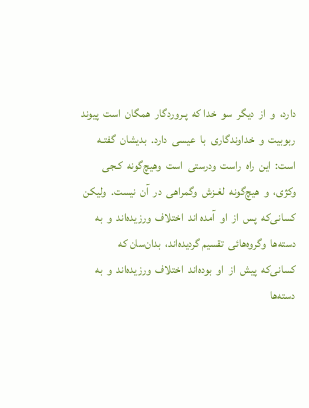دارد،  و  از  دیگر  سو  خدا که  پـروردگار  همگان  است  پيوند  ربوبیت  و  خداوندگاری  با  عیسی  دارد.  بدیشان  گفتـه  است‌:  این  راه  راست  ودرستی  است  وهیچ‌گونه  کـجی  وکژی‌،  و  هیچ‌گونه  لغـزش  وگمراهی  در  آن  نیست‌.  ولیکن‌ کسانی‌که  پس  از  او  آمده اند  اختلاف  ورزیده‌اند  و  به  دسته‌ها  وگروه‌هائی  تقسیم گرديده‌اند،  بدان‌سان ‌که  کسانی‌که  پیش  از  او  بو‌ده‌اند  اختلاف  ورزیده‌اند  و  به  دسته‌ها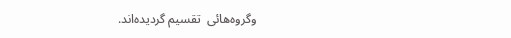وگروه‌هائی  تقسیم گرديده‌اند‌.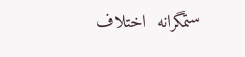ستمگرانه  اختلاف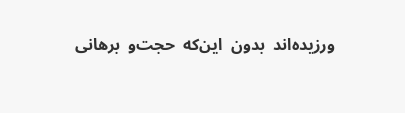ورزیده‌اند  بدون  این‌که  حجت‌و  برهانی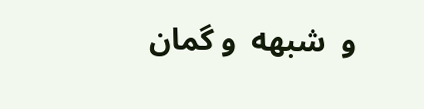و  شبهه  و گمان